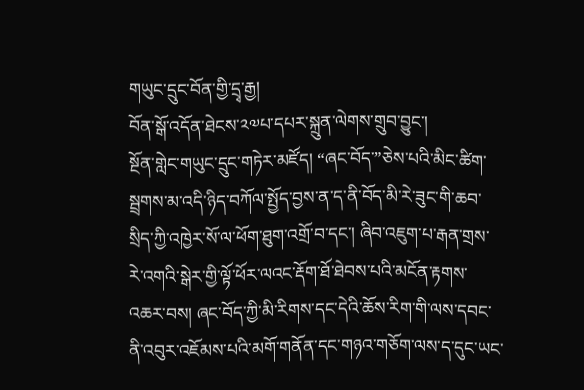གཡུང་དྲུང་བོན་གྱི་དྲྭ་རྒྱ།
བོན་སྒོ་འདོན་ཐེངས་༢༧པ་དཔར་སྐྲུན་ལེགས་གྲུབ་བྱུང་།
སྔོན་གླེང་གཡུང་དྲུང་གཏེར་མཛོད། “ཞང་བོད་”ཅེས་པའི་མིང་ཚིག་སྦྲགས་མ་འདི་ཉིད་བཀོལ་སྤྱོད་བྱས་ན་ད་ནི་བོད་མི་རེ་ཟུང་གི་ཆབ་སྲིད་ཀྱི་འཁྱེར་སོ་ལ་ཕོག་ཐུག་འགྲོ་བ་དང་། ཞིབ་འཇུག་པ་རྒན་གྲས་རེ་འགའི་སྒེར་གྱི་ལྟོ་ཕོར་ལའང་རྡོག་ཐོ་ཐེབས་པའི་མངོན་རྟགས་འཆར་བས། ཞང་བོད་ཀྱི་མི་རིགས་དང་དེའི་ཆོས་རིག་གི་ལས་དབང་ནི་འབུར་འཇོམས་པའི་མགོ་གནོན་དང་གཉའ་གཅོག་ལས་ད་དུང་ཡང་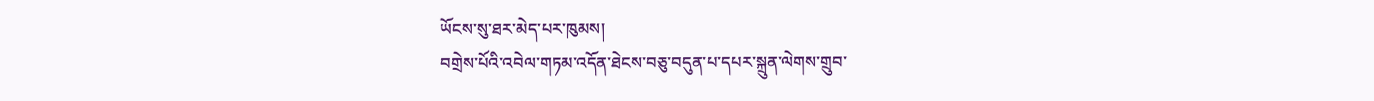ཡོངས་སུ་ཐར་མེད་པར་ཁུམས།
བགྲེས་པོའི་འབེལ་གཏམ་འདོན་ཐེངས་བཅུ་བདུན་པ་དཔར་སྐྲུན་ལེགས་གྲུབ་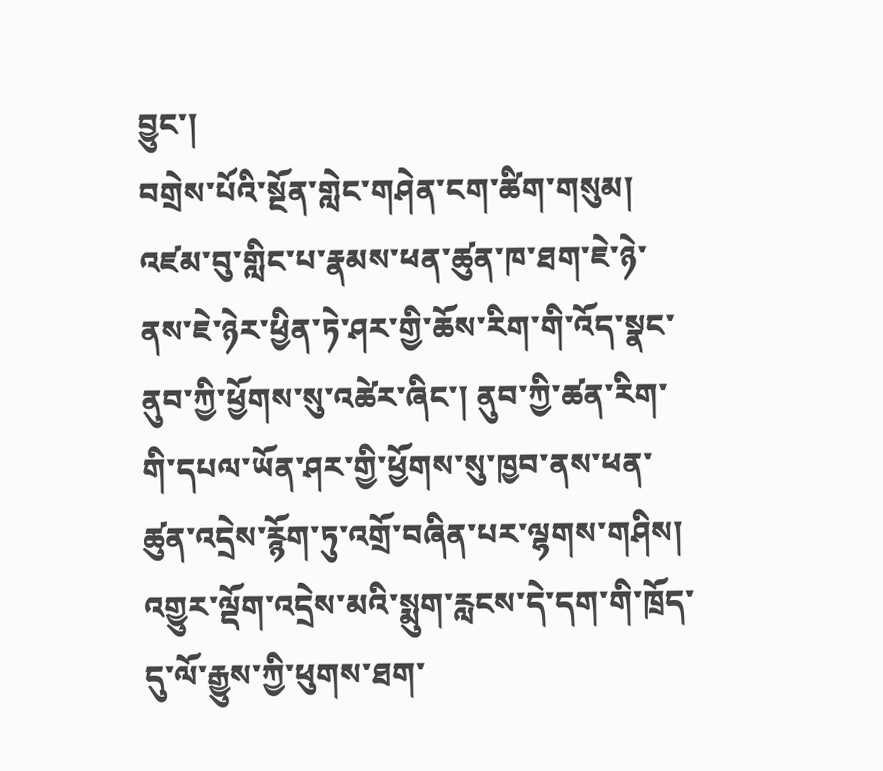བྱུང་།
བགྲེས་པོའི་སྔོན་གླེང་གཤེན་ངག་ཚིག་གསུམ། འཛམ་བུ་གླིང་པ་རྣམས་ཕན་ཚུན་ཁ་ཐག་ཇེ་ཉེ་ནས་ཇེ་ཉེར་ཕྱིན་ཏེ་ཤར་གྱི་ཆོས་རིག་གི་འོད་སྣང་ནུབ་ཀྱི་ཕྱོགས་སུ་འཚེར་ཞིང་། ནུབ་ཀྱི་ཚན་རིག་གི་དཔལ་ཡོན་ཤར་གྱི་ཕྱོགས་སུ་ཁྱབ་ནས་ཕན་ཚུན་འདྲེས་རྙོག་ཏུ་འགྲོ་བཞིན་པར་ལྷགས་གཤིས། འགྱུར་ལྡོག་འདྲེས་མའི་སྨུག་རླངས་དེ་དག་གི་ཁྲོད་དུ་ལོ་རྒྱུས་ཀྱི་ཕུགས་ཐག་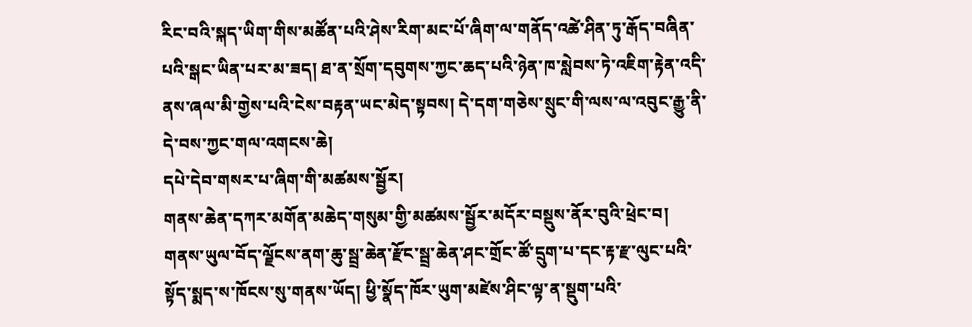རིང་བའི་སྐད་ཡིག་གིས་མཚོན་པའི་ཤེས་རིག་མང་པོ་ཞིག་ལ་གནོད་འཚེ་ཤིན་ཏུ་རྒོད་བཞིན་པའི་སྒང་ཡིན་པར་མ་ཟད། ཐ་ན་སྲོག་དབུགས་ཀྱང་ཆད་པའི་ཉེན་ཁ་སླེབས་ཏེ་འཇིག་རྟེན་འདི་ནས་ཞལ་མི་གྱེས་པའི་ངེས་བརྟན་ཡང་མེད་སྟབས། དེ་དག་གཅེས་སྲུང་གི་ལས་ལ་འབུང་རྒྱུ་ནི་དེ་བས་ཀྱང་གལ་འགངས་ཆེ།
དཔེ་དེབ་གསར་པ་ཞིག་གི་མཚམས་སྦྱོར།
གནས་ཆེན་དཀར་མགོན་མཆེད་གསུམ་གྱི་མཚམས་སྦྱོར་མདོར་བསྡུས་ནོར་བུའི་ཕྲེང་བ། གནས་ཡུལ་བོད་ལྗོངས་ནག་ཆུ་སྦྲ་ཆེན་རྫོང་སྦྲ་ཆེན་ཤང་གྲོང་ཚོ་དྲུག་པ་དང་རྟ་རྫ་ལུང་པའི་སྟོད་སྨད་ས་ཁོངས་སུ་གནས་ཡོད། ཕྱི་སྣོད་ཁོར་ཡུག་མཛེས་ཤིང་ལྟ་ན་སྡུག་པའི་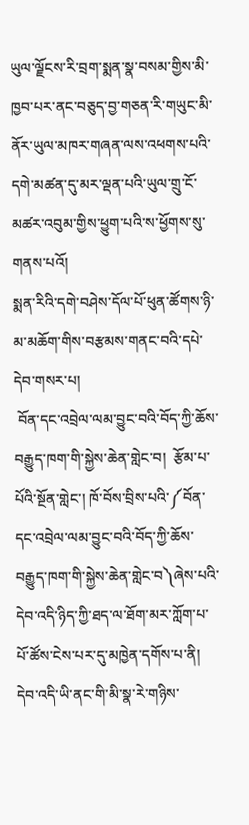ཡུལ་ལྗོངས་རི་བྲག་སྨན་སྣ་བསམ་གྱིས་མི་ཁྱབ་པར་ནང་བཅུད་བྱ་གཅན་རི་གཡུང་མི་ནོར་ཡུལ་མཁར་གཞན་ལས་འཕགས་པའི་དགེ་མཚན་དུ་མར་ལྡན་པའི་ཡུལ་གྲུ་ངོ་མཚར་འབུམ་གྱིས་ཕྱུག་པའི་ས་ཕྱོགས་སུ་གནས་པའོ།
སྨན་རིའི་དགེ་བཤེས་དོལ་པོ་ཕུན་ཚོགས་ཉི་མ་མཆོག་གིས་བརྩམས་གནང་བའི་དཔེ་དེབ་གསར་པ།
 བོན་དང་འབྲེལ་ལམ་བྱུང་བའི་བོད་ཀྱི་ཆོས་བརྒྱུད་ཁག་གི་སྐྱེས་ཆེན་གླེང་བ།  རྩོམ་པ་པོའི་སྔོན་གླེང་། ཁོ་བོས་བྲིས་པའི་༼བོན་དང་འབྲེལ་ལམ་བྱུང་བའི་བོད་ཀྱི་ཆོས་བརྒྱུད་ཁག་གི་སྐྱེས་ཆེན་གླེང་བ༽ཞེས་པའི་དེབ་འདི་ཉིད་ཀྱི་ཐད་ལ་ཐོག་མར་ཀློག་པ་པོ་ཚོས་ངེས་པར་དུ་མཁྱེན་དགོས་པ་ནི། དེབ་འདི་ཡི་ནང་གི་མི་སྣ་རེ་གཉིས་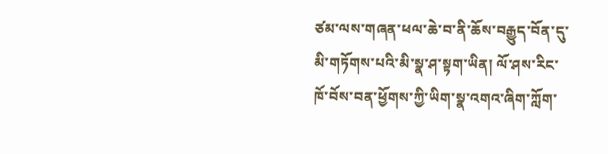ཙམ་ལས་གཞན་ཕལ་ཆེ་བ་ནི་ཆོས་བརྒྱུད་བོན་དུ་མི་གཏོགས་པའི་མི་སྣ་ཤ་སྟག་ཡིན། ལོ་ཤས་རིང་ཁོ་བོས་བན་ཕྱོགས་ཀྱི་ཡིག་སྣ་འགའ་ཞིག་ཀློག་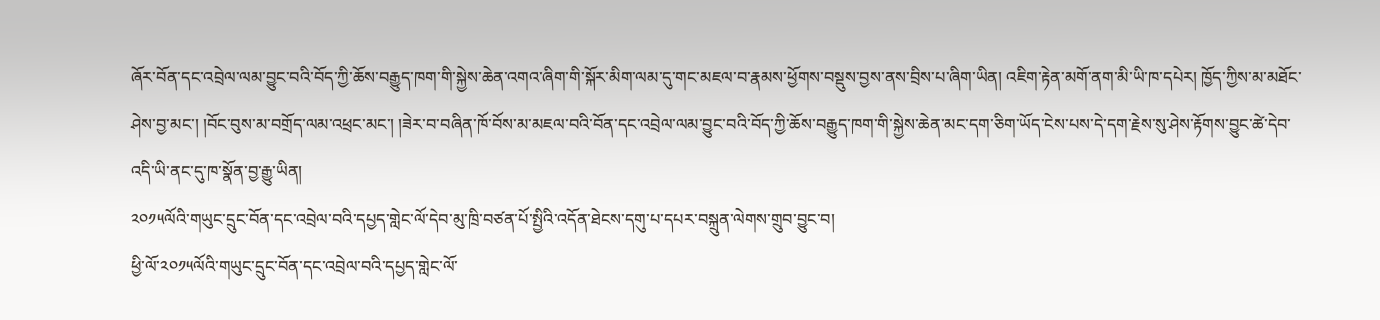ཞོར་བོན་དང་འབྲེལ་ལམ་བྱུང་བའི་བོད་ཀྱི་ཆོས་བརྒྱུད་ཁག་གི་སྐྱེས་ཆེན་འགའ་ཞིག་གི་སྐོར་མིག་ལམ་དུ་གང་མཇལ་བ་རྣམས་ཕྱོགས་བསྡུས་བྱས་ནས་བྲིས་པ་ཞིག་ཡིན། འཇིག་རྟེན་མགོ་ནག་མི་ཡི་ཁ་དཔེར། ཁྱོད་ཀྱིས་མ་མཐོང་ཤེས་བྱ་མང་། །བོང་བུས་མ་བགྲོད་ལམ་འཕྲང་མང་། །ཟེར་བ་བཞིན་ཁོ་བོས་མ་མཇལ་བའི་བོན་དང་འབྲེལ་ལམ་བྱུང་བའི་བོད་ཀྱི་ཆོས་བརྒྱུད་ཁག་གི་སྐྱེས་ཆེན་མང་དག་ཅིག་ཡོད་ངེས་པས་དེ་དག་རྗེས་སུ་ཤེས་རྟོགས་བྱུང་ཚེ་དེབ་འདི་ཡི་ནང་དུ་ཁ་སྣོན་བྱ་རྒྱུ་ཡིན།
༢༠༡༥ལོའི་གཡུང་དྲུང་བོན་དང་འབྲེལ་བའི་དཔྱད་གླེང་ལོ་དེབ་མུ་ཁྲི་བཙན་པོ་སྤྱིའི་འདོན་ཐེངས་དགུ་པ་དཔར་བསྐྲུན་ལེགས་གྲུབ་བྱུང་བ།
ཕྱི་ལོ་༢༠༡༥ལོའི་གཡུང་དྲུང་བོན་དང་འབྲེལ་བའི་དཔྱད་གླེང་ལོ་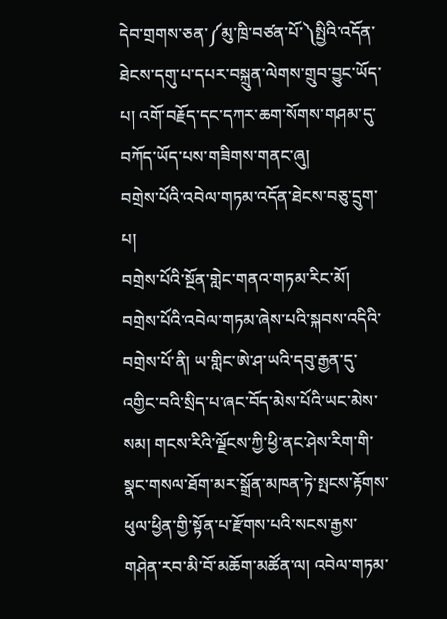དེབ་གྲགས་ཅན་༼མུ་ཁྲི་བཙན་པོ་༽སྤྱིའི་འདོན་ཐེངས་དགུ་པ་དཔར་བསྐྲུན་ལེགས་གྲུབ་བྱུང་ཡོད་པ། འགོ་བརྗོད་དང་དཀར་ཆག་སོགས་གཤམ་དུ་བཀོད་ཡོད་པས་གཟིགས་གནང་ཞུ།
བགྲེས་པོའི་འབེལ་གཏམ་འདོན་ཐེངས་བཅུ་དྲུག་པ།
བགྲེས་པོའི་སྔོན་གླེང་གནའ་གཏམ་རིང་མོ། བགྲེས་པོའི་འབེལ་གཏམ་ཞེས་པའི་སྐབས་འདིའི་བགྲེས་པོ་ནི། ཡ་གླིང་ཨེ་ཤ་ཡའི་དབུ་རྒྱན་དུ་འགྱིང་བའི་སྲིད་པ་ཞང་བོད་མེས་པོའི་ཡང་མེས་སམ། གངས་རིའི་ལྗོངས་ཀྱི་ཕྱི་ནང་ཤེས་རིག་གི་སྣང་གསལ་ཐོག་མར་སྒྲོན་མཁན་ཏེ་སྤངས་རྟོགས་ཕུལ་ཕྱིན་གྱི་སྟོན་པ་རྫོགས་པའི་སངས་རྒྱས་གཤེན་རབ་མི་བོ་མཆོག་མཚོན་ལ། འབེལ་གཏམ་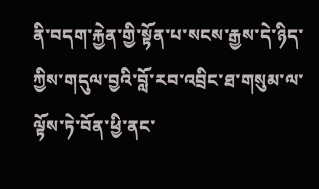ནི་བདག་རྐྱེན་གྱི་སྟོན་པ་སངས་རྒྱས་དེ་ཉིད་ཀྱིས་གདུལ་བྱའི་བློ་རབ་འབྲིང་ཐ་གསུམ་ལ་ལྟོས་ཏེ་བོན་ཕྱི་ནང་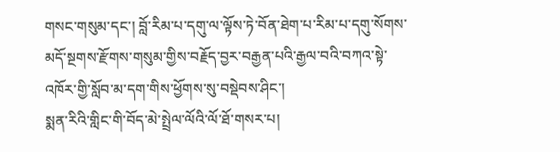གསང་གསུམ་དང་། བློ་རིམ་པ་དགུ་ལ་ལྟོས་ཏེ་བོན་ཐེག་པ་རིམ་པ་དགུ་སོགས་མདོ་སྔགས་རྫོགས་གསུམ་གྱིས་བརྗོད་བྱར་བརྒྱན་པའི་རྒྱལ་བའི་བཀའ་སྟེ་འཁོར་གྱི་སློབ་མ་དག་གིས་ཕྱོགས་སུ་བསྡེབས་ཤིང་།
སྨན་རིའི་གླིང་གི་བོད་མེ་སྤྲེལ་ལོའི་ལོ་ཐོ་གསར་པ།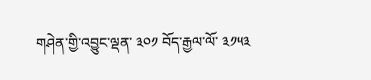གཤེན་གྱི་འབྱུང་ལྡན་ ༣༠༡ བོད་རྒྱལ་ལོ་ ༣༡༥༣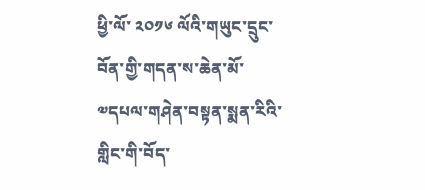ཕྱི་ལོ་ ༢༠༡༦ ལོའི་གཡུང་དྲུང་བོན་གྱི་གདན་ས་ཆེན་མོ་༧དཔལ་གཤེན་བསྟན་སྨན་རིའི་གླིང་གི་བོད་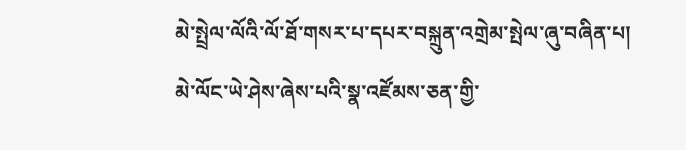མེ་སྤྲེལ་ལོའི་ལོ་ཐོ་གསར་པ་དཔར་བསྐྲུན་འགྲེམ་སྤེལ་ཞུ་བཞིན་པ།
མེ་ལོང་ཡེ་ཤེས་ཞེས་པའི་སྣ་འཛོམས་ཅན་གྱི་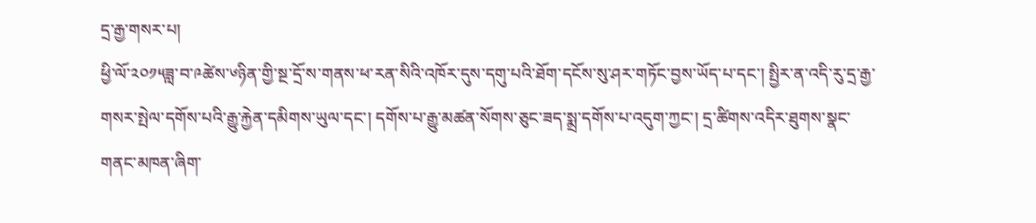དྲ་རྒྱ་གསར་པ།
ཕྱི་ལོ་༢༠༡༥ཟླ་བ་༩ཚེས་༦ཉིན་གྱི་སྔ་དྲོ་ས་གནས་ཕ་རན་སིའི་འཁོར་དུས་དགུ་པའི་ཐོག་དངོས་སུ་ཤར་གཏོང་བྱས་ཡོད་པ་དང་། སྤྱིར་ན་འདི་རུ་དྲ་རྒྱ་གསར་སྤེལ་དགོས་པའི་རྒྱུ་རྐྱེན་དམིགས་ཡུལ་དང་། དགོས་པ་རྒྱུ་མཚན་སོགས་ཅུང་ཟད་སྨྲ་དགོས་པ་འདུག་ཀྱང་། དྲ་ཚིགས་འདིར་ཐུགས་སྣང་གནང་མཁན་ཞིག་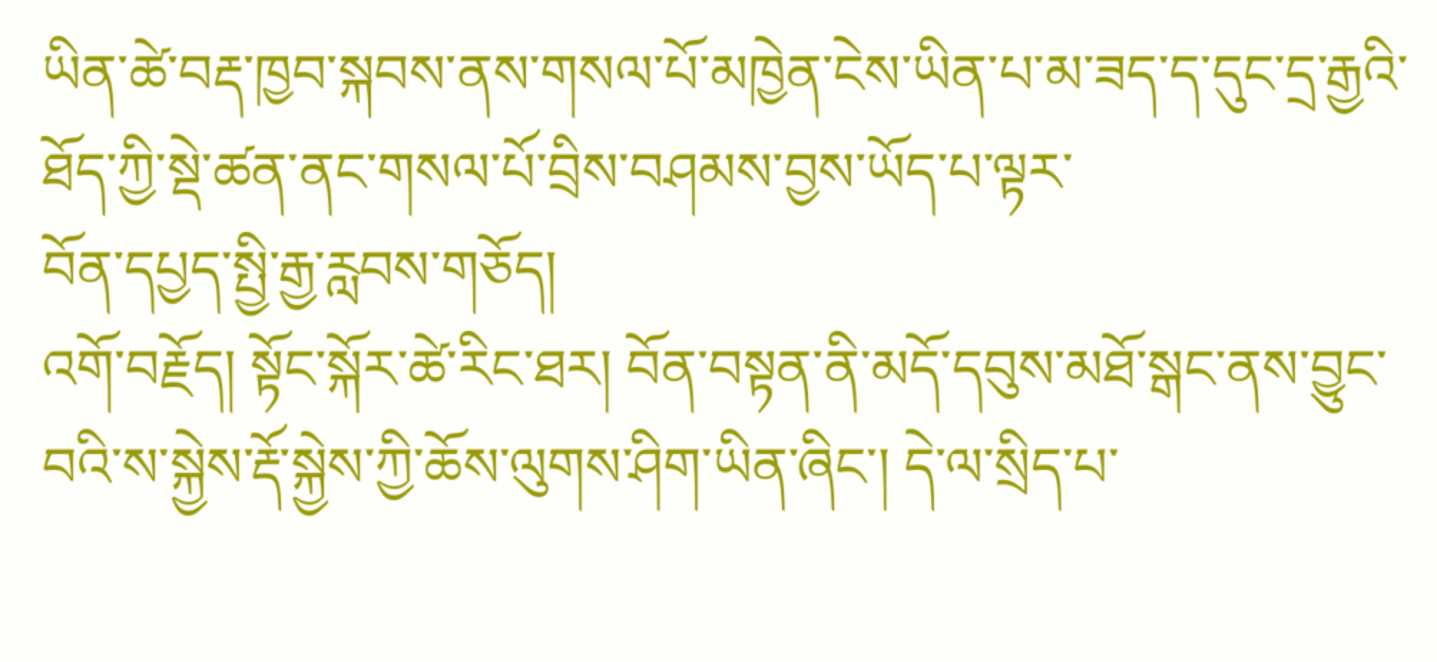ཡིན་ཚེ་བརྡ་ཁྱབ་སྐབས་ནས་གསལ་པོ་མཁྱེན་ངེས་ཡིན་པ་མ་ཟད་ད་དུང་དྲ་རྒྱའི་ཐོད་ཀྱི་སྡེ་ཚན་ནང་གསལ་པོ་བྲིས་བཤམས་བྱས་ཡོད་པ་ལྟར་
བོན་དཔྱད་སྤྱི་རྒྱ་རླབས་གཅོད།
འགོ་བརྗོད། སྟོང་སྐོར་ཚེ་རིང་ཐར། བོན་བསྟན་ནི་མདོ་དབུས་མཐོ་སྒང་ནས་བྱུང་བའི་ས་སྐྱེས་རྡོ་སྐྱེས་ཀྱི་ཆོས་ལུགས་ཤིག་ཡིན་ཞིང་། དེ་ལ་སྲིད་པ་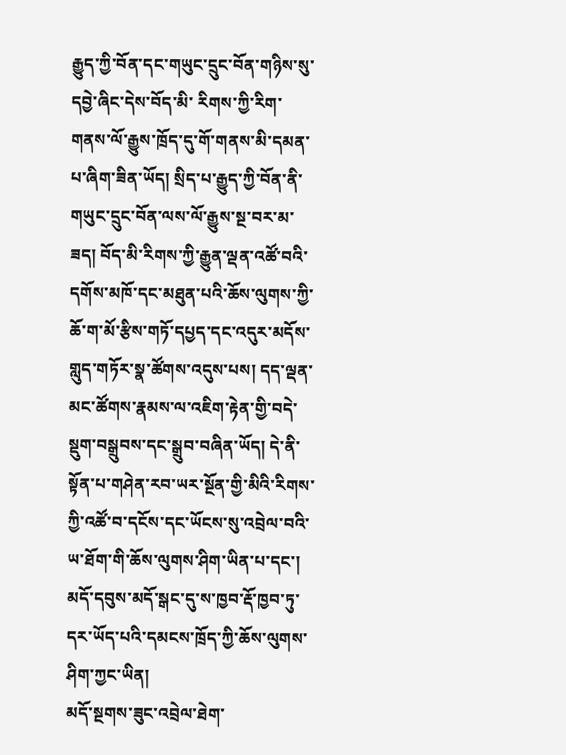རྒྱུད་ཀྱི་བོན་དང་གཡུང་དྲུང་བོན་གཉིས་སུ་དབྱེ་ཞིང་དེས་བོད་མི་ རིགས་ཀྱི་རིག་གནས་ལོ་རྒྱུས་ཁྲོད་དུ་གོ་གནས་མི་དམན་པ་ཞིག་ཟིན་ཡོད། སྲིད་པ་རྒྱུད་ཀྱི་བོན་ནི་གཡུང་དྲུང་བོན་ལས་ལོ་རྒྱུས་སྔ་བར་མ་ཟད། བོད་མི་རིགས་ཀྱི་རྒྱུན་ལྡན་འཚོ་བའི་དགོས་མཁོ་དང་མཐུན་པའི་ཆོས་ལུགས་ཀྱི་ཆོ་ག་མོ་རྩིས་གཏོ་དཔྱད་དང་འདུར་མདོས་གླུད་གཏོར་སྣ་ཚོགས་འདུས་པས། དད་ལྡན་མང་ཚོགས་རྣམས་ལ་འཇིག་རྟེན་གྱི་བདེ་སྡུག་བསྒྲུབས་དང་སྒྲུབ་བཞིན་ཡོད། དེ་ནི་སྟོན་པ་གཤེན་རབ་ཡར་སྔོན་གྱི་མིའི་རིགས་ཀྱི་འཚོ་བ་དངོས་དང་ཡོངས་སུ་འབྲེལ་བའི་ཡ་ཐོག་གི་ཆོས་ལུགས་ཤིག་ཡིན་པ་དང་། མདོ་དབུས་མདོ་སྒང་དུ་ས་ཁྱབ་རྡོ་ཁྱབ་ཏུ་དར་ཡོད་པའི་དམངས་ཁྲོད་ཀྱི་ཆོས་ལུགས་ཤིག་ཀྱང་ཡིན།
མདོ་སྔགས་ཟུང་འབྲེལ་ཐེག་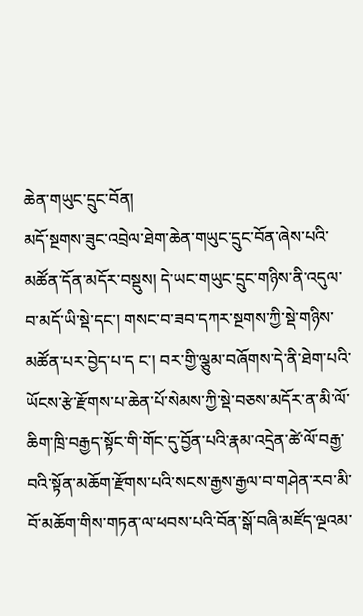ཆེན་གཡུང་དྲུང་བོན།
མདོ་སྔགས་ཟུང་འབྲེལ་ཐེག་ཆེན་གཡུང་དྲུང་བོན་ཞེས་པའི་མཚོན་དོན་མདོར་བསྡུས། དེ་ཡང་གཡུང་དྲུང་གཉིས་ནི་འདུལ་བ་མདོ་ཡི་སྡེ་དང་། གསང་བ་ཟབ་དཀར་སྔགས་ཀྱི་སྡེ་གཉིས་མཚོན་པར་བྱེད་པ་ད ང་། བར་གྱི་ལྕུམ་བཞོགས་དེ་ནི་ཐེག་པའི་ཡོངས་རྩེ་རྫོགས་པ་ཆེན་པོ་སེམས་ཀྱི་སྡེ་བཅས་མདོར་ན་མི་ལོ་ཆིག་ཁྲི་བརྒྱད་སྟོང་གི་གོང་དུ་བྱོན་པའི་རྣམ་འདྲེན་ཚེ་ལོ་བརྒྱ་བའི་སྟོན་མཆོག་རྫོགས་པའི་སངས་རྒྱས་རྒྱལ་བ་གཤེན་རབ་མི་བོ་མཆོག་གིས་གཏན་ལ་ཕབས་པའི་བོན་སྒོ་བཞི་མཛོད་ལྔའམ་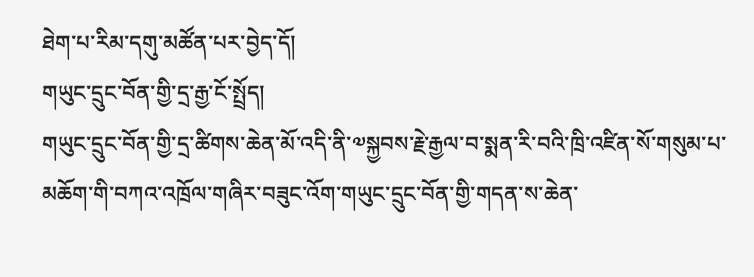ཐེག་པ་རིམ་དགུ་མཚོན་པར་བྱེད་དོ།
གཡུང་དྲུང་བོན་གྱི་དྲ་རྒྱ་ངོ་སྤྲོད།
གཡུང་དྲུང་བོན་གྱི་དྲ་ཚིགས་ཆེན་མོ་འདི་ནི་༧སྐྱབས་རྗེ་རྒྱལ་བ་སྨན་རི་བའི་ཁྲི་འཛིན་སོ་གསུམ་པ་མཆོག་གི་བཀའ་འཁྲོལ་གཞིར་བཟུང་འོག་གཡུང་དྲུང་བོན་གྱི་གདན་ས་ཆེན་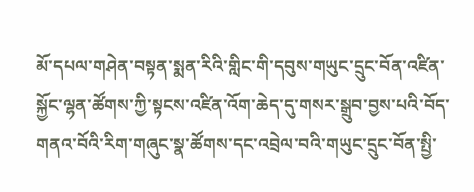མོ་དཔལ་གཤེན་བསྟན་སྨན་རིའི་གླིང་གི་དབུས་གཡུང་དྲུང་བོན་འཛིན་སྐྱོང་ལྷན་ཚོགས་ཀྱི་སྟངས་འཛིན་འོག་ཆེད་དུ་གསར་སྒྲུབ་བྱས་པའི་བོད་གནའ་བོའི་རིག་གཞུང་སྣ་ཚོགས་དང་འབྲེལ་བའི་གཡུང་དྲུང་བོན་སྤྱི་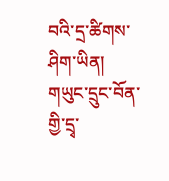བའི་དྲ་ཚིགས་ཤིག་ཡིན།
གཡུང་དྲུང་བོན་གྱི་དྲྭ་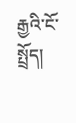རྒྱའི་ངོ་སྤྲོད།